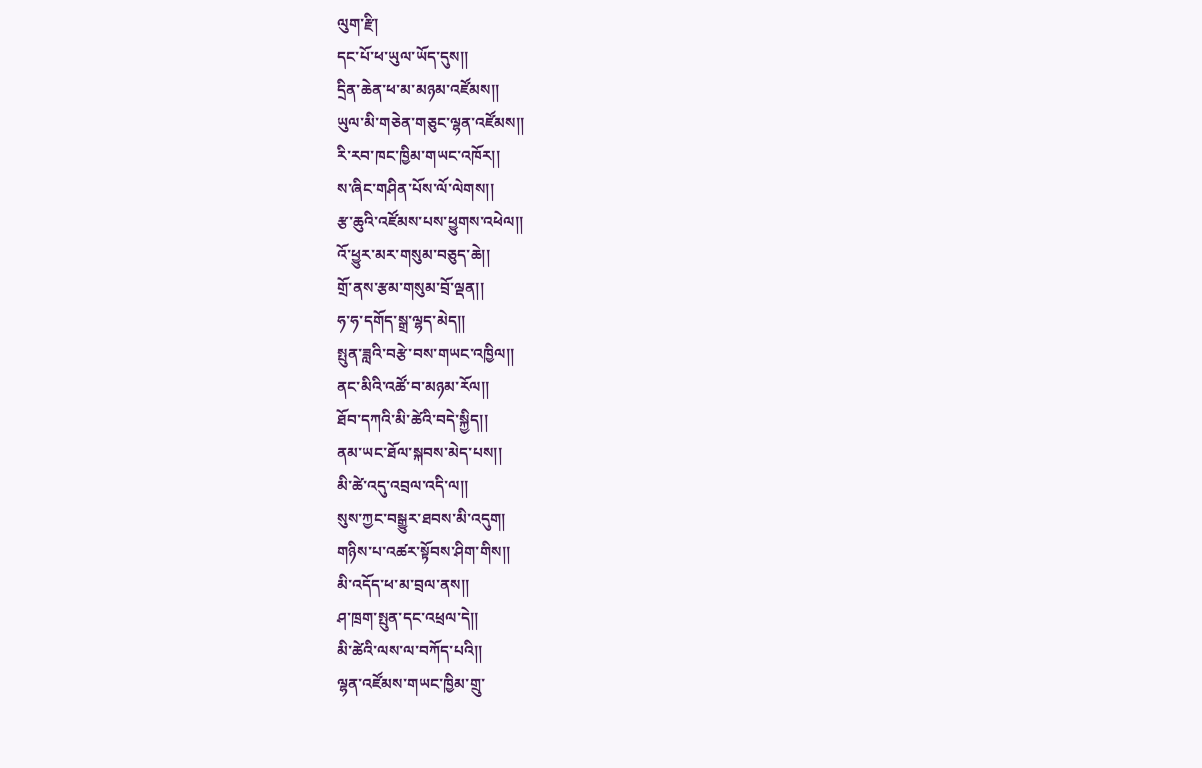ལུག་རྫི།
དང་པོ་ཕ་ཡུལ་ཡོད་དུས།།
དྲིན་ཆེན་ཕ་མ་མཉམ་འཛོམས།།
ཡུལ་མི་གཅེན་གཅུང་ལྷན་འཛོམས།།
རི་རབ་ཁང་ཁྱིམ་གཡང་འཁོར།།
ས་ཞིང་གཤིན་པོས་ལོ་ལེགས།།
རྩ་ཆུའི་འཛོམས་པས་ཕྱུགས་འཕེལ།།
འོ་ཕྱུར་མར་གསུམ་བཅུད་ཆེ།།
གྲོ་ནས་རྩམ་གསུམ་བྲོ་ལྡན།།
ཧ་ཧ་དགོད་སྒྲ་ལྷད་མེད།།
སྤུན་ཟླའི་བརྩེ་བས་གཡང་འཁྱིལ།།
ནང་མིའི་འཚོ་བ་མཉམ་རོལ།།
ཐོབ་དཀའི་མི་ཚེའི་བདེ་སྐྱིད།།
ནམ་ཡང་ཐོལ་སྐབས་མེད་པས།།
མི་ཚེ་འདུ་འབྲལ་འདི་ལ།།
སུས་ཀྱང་བསྒྱུར་ཐབས་མི་འདུག།
གཉིས་པ་འཚར་སྟོབས་ཤིག་གིས།།
མི་འདོད་ཕ་མ་བྲལ་ནས།།
ཤ་ཁྲག་སྤུན་དང་འཕྲལ་དེ།།
མི་ཚེའི་ལས་ལ་བཀོད་པའི།།
ལྷན་འཛོམས་གཡང་ཁྱིམ་གྲུ་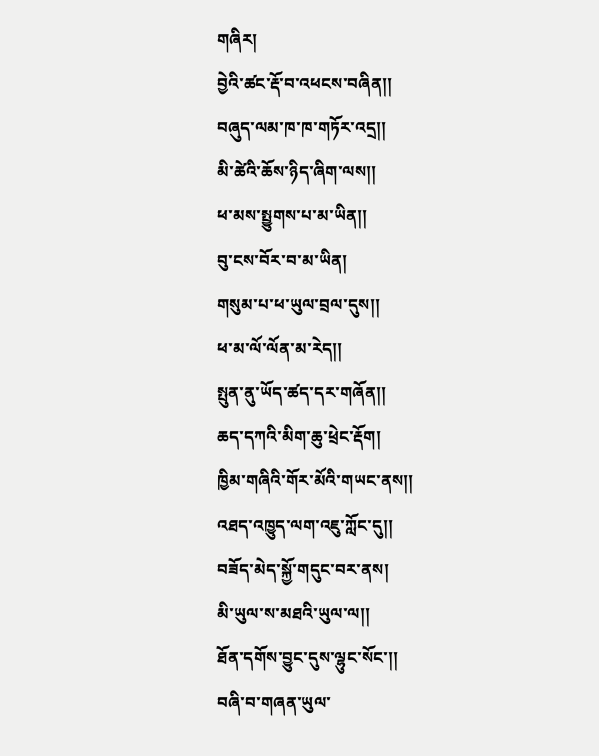གཞིར།
བྱེའི་ཚང་རྡོ་བ་འཕངས་བཞིན།།
བཞུད་ལམ་ཁ་ཁ་གཏོར་འདྲ།།
མི་ཚེའི་ཆོས་ཉིད་ཞིག་ལས།།
ཕ་མས་སྤྱུགས་པ་མ་ཡིན།།
བུ་ངས་བོར་བ་མ་ཡིན།
གསུམ་པ་ཕ་ཡུལ་བྲལ་དུས།།
ཕ་མ་ལོ་ལོན་མ་རེད།།
སྤུན་ནུ་ཡོད་ཚད་དར་གཞོན།།
ཆད་དཀའི་མིག་ཆུ་ཕྲེང་རྡོག།
ཁྱིམ་གཞིའི་གོར་མོའི་གཡང་ནས།།
འཐད་འཁྱུད་ལག་འཇུ་ཀློང་དུ།།
བཟོད་མེད་སྐྱོ་གདུང་བར་ནས།
མི་ཡུལ་ས་མཐའི་ཡུལ་ལ།།
ཐོན་དགོས་བྱུང་དུས་ལྷུང་སོང་།།
བཞི་བ་གཞན་ཡུལ་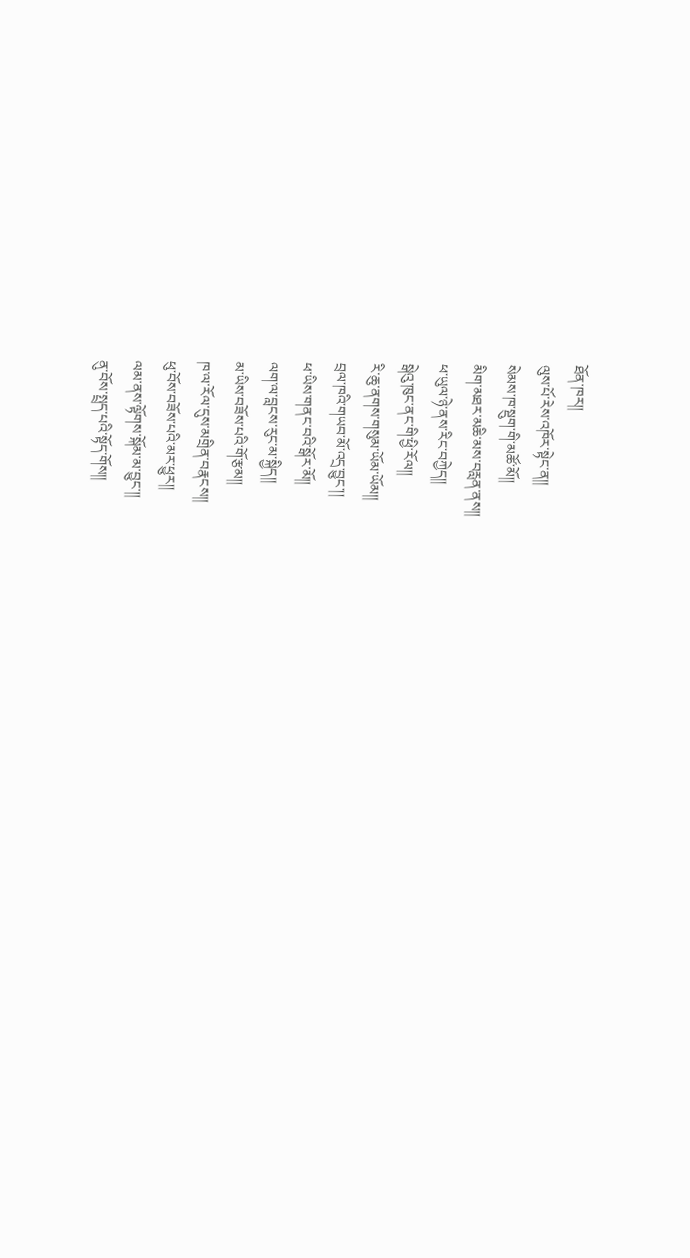ཐོན་ཁར།།
ལུས་པོ་རེས་འཁོར་སྟེང་ན།།
སེམས་ཁ་སྡུག་གི་མཚོ་མོ།།
མིག་མཐར་མཆི་མས་བརླན་ནས།།
ཕ་ཡུལ་ཉེ་ནས་རིང་བཀྱེད།།
སྒེའུ་ཁུང་ནང་གི་ཕྱི་རོལ།།
རི་ཆུ་ནགས་གསུམ་ཡོམ་ཡོམ།།
བྲལ་ཁའི་གཡབ་མོ་འདྲ་བྱུང་།།
ཕ་ཡིས་གནང་བའི་སྒོར་མོ།།
ལག་ལ་བླངས་རུང་མ་སྐྱིད།།
མ་ཡིས་བཟོས་པའི་གོ་རྩམ།།
ཁ་ལ་རོལ་དུས་མགྲིན་བརྣངས།།
ཕུ་བོས་བཟོས་པའི་མར་ཕྱུར།།
ལམ་ནས་ལྟོགས་སྐོམ་མ་བྱུང་།།
ནུ་བོས་སྤྲད་པའི་སྟོད་གོས།།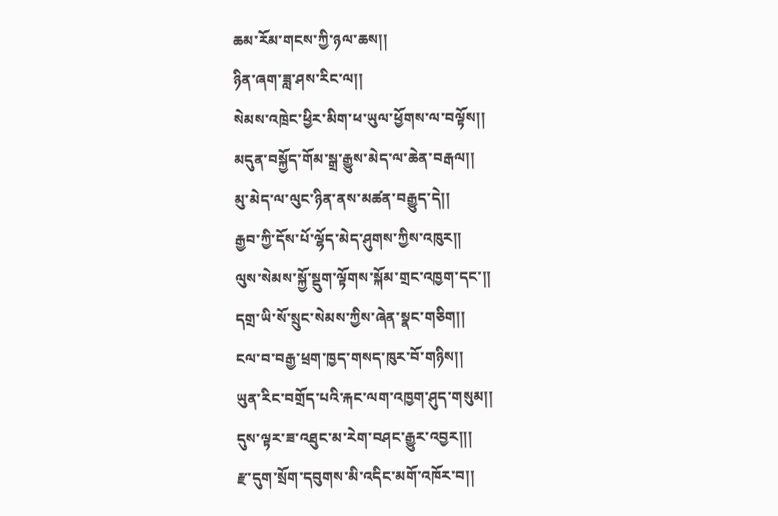ཆམ་རོམ་གངས་ཀྱི་ཉལ་ཆས།།
ཉིན་ཞག་ཟླ་ཤས་རིང་ལ།།
སེམས་འཁྲེང་ཕྱིར་མིག་ཕ་ཡུལ་ཕྱོགས་ལ་བལྟོས།།
མདུན་བསྐྱོད་གོམ་སྒྲ་རྒྱུས་མེད་ལ་ཆེན་བརྒལ།།
མུ་མེད་ལ་ལུང་ཉིན་ནས་མཚན་བརྒྱུད་དེ།།
རྒྱབ་ཀྱི་དོས་པོ་ལྷོད་མེད་ཤུགས་ཀྱིས་འཁུར།།
ལུས་སེམས་སྐྱོ་སྡུག་ལྟོགས་སྐོམ་གྲང་འཁྱག་དང་།།
དགྲ་ཡི་སོ་སྲུང་སེམས་ཀྱིས་ཞེན་སྣང་གཅིག།།
ངལ་བ་བརྒྱ་ཕྲག་ཁྱད་གསད་ཁུར་བོ་གཉིས།།
ཡུན་རིང་བགྲོད་པའི་རྐང་ལག་འཁྱག་ཤུད་གསུམ།།
དུས་ལྟར་ཟ་འཐུང་མ་རེག་བཤང་རྒྱུར་འབྱར།།།
རྫ་དུག་སྲོག་དབུགས་མི་འདིང་མགོ་འཁོར་བ།།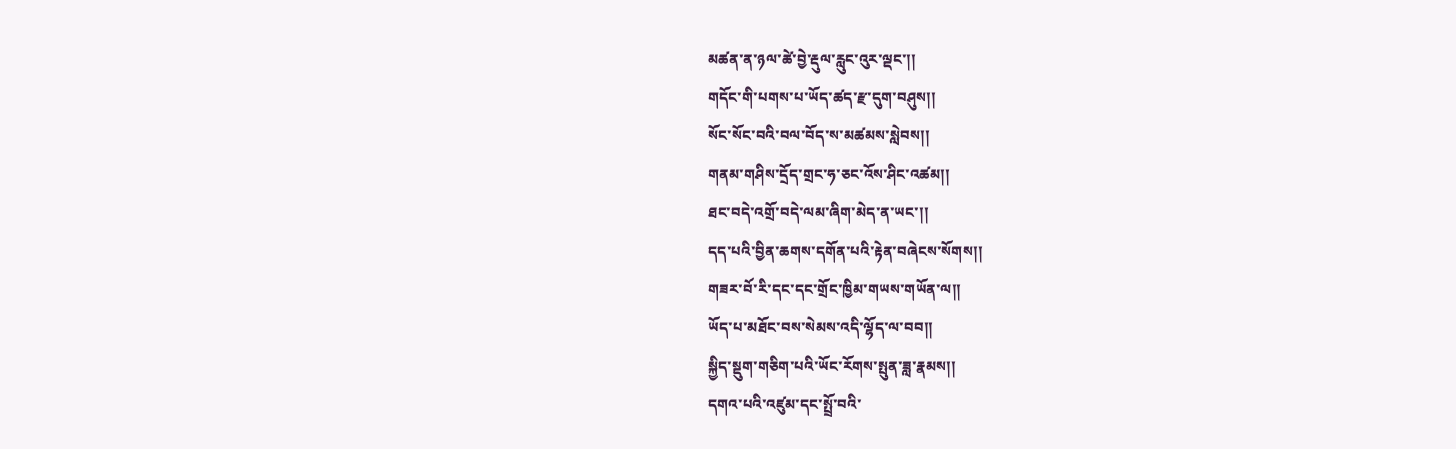མཚན་ན་ཉལ་ཚེ་བྱེ་རྡུལ་རླུང་འུར་ལྡང་།།
གདོང་གི་པགས་པ་ཡོད་ཚད་རྫ་དུག་བཤུས།།
སོང་སོང་བའི་བལ་བོད་ས་མཚམས་སླེབས།།
གནམ་གཤིས་དྲོད་གྲང་ཧ་ཅང་འོས་ཤིང་འཚམ།།
ཐང་བདེ་འགྲོ་བདེ་ལམ་ཞིག་མེད་ན་ཡང་།།
དད་པའི་བྱིན་ཆགས་དགོན་པའི་རྟེན་བཞེངས་སོགས།།
གཟར་བོ་རི་དང་དང་གྲོང་ཁྱིམ་གཡས་གཡོན་ལ།།
ཡོད་པ་མཐོང་བས་སེམས་འདི་ལྷོད་ལ་བབ།།
སྐྱིད་སྡུག་གཅིག་པའི་ཡོང་རོགས་སྤུན་ཟླ་རྣམས།།
དགའ་པའི་འཛུམ་དང་སྤྲོ་བའི་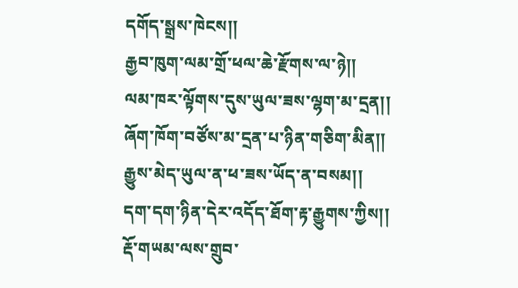དགོད་སྒྲས་ཁེངས།།
རྒྱབ་ཁུག་ལམ་གྲོ་ཕལ་ཆེ་རྫོགས་ལ་ཉེ།།
ལམ་ཁར་ལྟོགས་དུས་ཡུལ་ཟས་ལྷག་མ་དྲན།།
ཞོག་ཁོག་བཙོས་མ་དྲན་པ་ཉིན་གཅིག་མིན།།
རྒྱུས་མེད་ཡུལ་ན་ཕ་ཟས་ཡོད་ན་བསམ།།
དག་དག་ཉིན་དེར་འདོད་ཐོག་རྟ་རྒྱུགས་ཀྱིས།།
རྡོ་གཡམ་ལས་གྲུབ་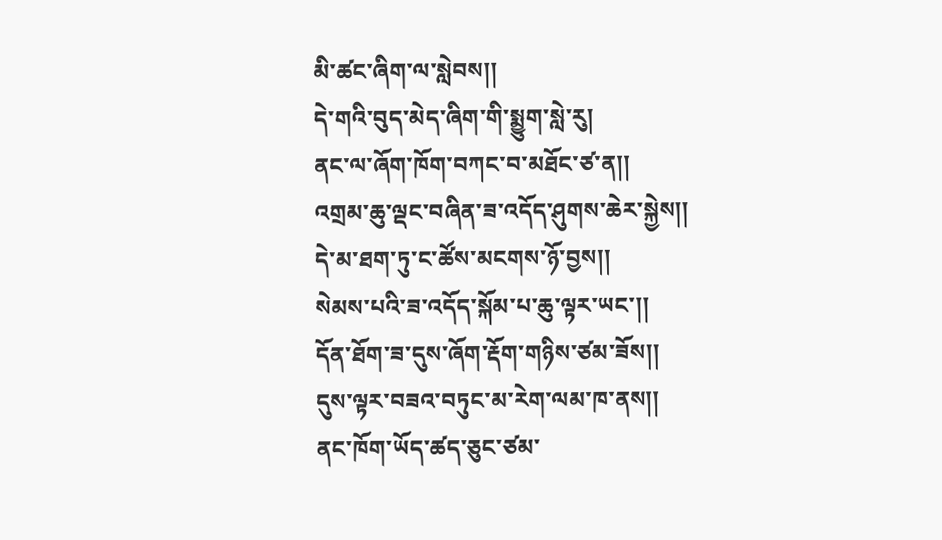མི་ཚང་ཞིག་ལ་སླེབས།།
དེ་གའི་བུད་མེད་ཞིག་གི་སྨྱུག་སླེ་རུ།
ནང་ལ་ཞོག་ཁོག་བཀང་བ་མཐོང་ཙ་ན།།
འགྲམ་ཆུ་ལྡང་བཞིན་ཟ་འདོད་ཤུགས་ཆེར་སྐྱེས།།
དེ་མ་ཐག་ཏུ་ང་ཚོས་མངགས་ཉོ་བྱས།།
སེམས་པའི་ཟ་འདོད་སྐོམ་པ་ཆུ་ལྟར་ཡང་།།
དོན་ཐོག་ཟ་དུས་ཞོག་རྡོག་གཉིས་ཙམ་ཟོས།།
དུས་ལྟར་བཟའ་བཏུང་མ་རེག་ལམ་ཁ་ནས།།
ནང་ཁོག་ཡོད་ཚད་ཅུང་ཙམ་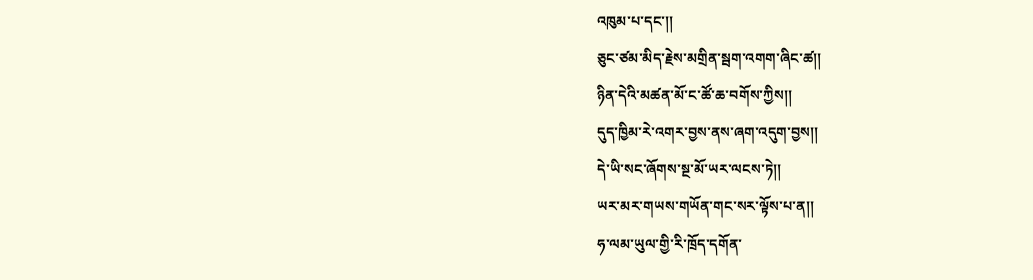འཁུམ་པ་དང་།།
ཅུང་ཙམ་མིད་རྗེས་མགྲིན་སྦག་འགག་ཞིང་ཚ།།
ཉིན་དེའི་མཚན་མོ་ང་ཚོ་ཆ་བགོས་ཀྱིས།།
དུད་ཁྱིམ་རེ་འགར་བྱས་ནས་ཞག་འདུག་བྱས།།
དེ་ཡི་སང་ཞོགས་སྔ་མོ་ཡར་ལངས་ཏེ།།
ཡར་མར་གཡས་གཡོན་གང་སར་ལྟོས་པ་ན།།
ཧ་ལམ་ཡུལ་གྱི་རི་ཁྲོད་དགོན་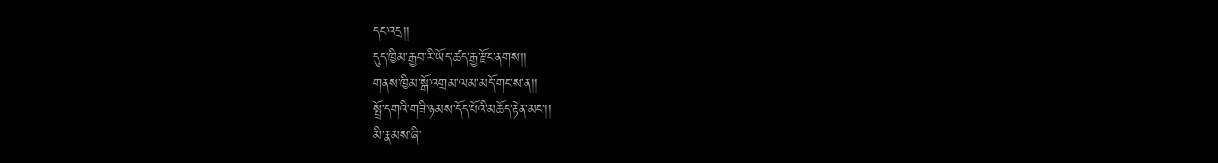དང་འདྲ།།
དུད་ཁྱིམ་རྒྱབ་རི་ཡོད་ཚད་རྒྱ་རྫོང་ནགས།།
གནས་ཁྱིམ་སྒོ་འགྲམ་ལམ་མདོ་གང་ས་ན།།
སྤྲོ་དགའི་གཟི་ཉམས་དོད་པོའི་མཆོད་རྟེན་མང་།།
མི་རྣམས་ཞི་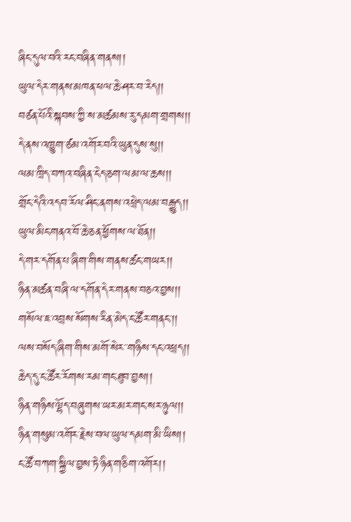ཞིང་དུལ་བའི་རང་བཞིན་གནས།།
ཡུལ་དེར་གནས་མཁན་ཕལ་ཆེ་ཤར་བ་རེད།།
བཙན་པོའི་སྐབས་ཀྱི་ས་མཚམས་རུ་དམག་གྲགས།།
དེ་ནས་འཁྱུག་ཙམ་འགོར་བའི་ཡུན་དུས་སུ།།
ལམ་ཁྲིད་བཀའ་བཞིན་ངེད་ཅག་ལམ་ལ་ཆས།།
གྲོང་དེའི་འདབ་རོལ་ཤིང་ནགས་འཕྲེད་ལམ་བརྒྱུད།།
ཡུལ་མིང་གནའ་བོ་ཆེ་ཅན་ཕྱོགས་ལ་ཐོན།།
དེ་གར་དགོན་པ་ཞིག་གིས་གནས་ཚང་གཡར།།
ཉིན་མཚན་བཞི་ལ་དགོན་དེར་གནས་བཅའ་བྱས།།
གསོལ་ཇ་འབྲས་སོགས་རིན་མེད་ང་ཚོར་གནང་།།
ལས་བསོད་ཞིག་གིས་མགོ་སེར་་གཉིས་དང་འཕྲད།།
ཆེད་དུ་ང་ཚོར་རོགས་རམ་གང་ཐུབ་བྱས།།
ཉིན་གཉིས་ལྷོད་བཞུགས་ཡར་མར་གང་སར་ཉུལ།།
ཉིན་གསུམ་འགོར་རྗེས་བལ་ཡུལ་དམག་མི་ཡིས།།
ང་ཚོ་བཀག་སྐྱིལ་བྱས་ཏེ་ཉིན་གཅིག་འགོར།།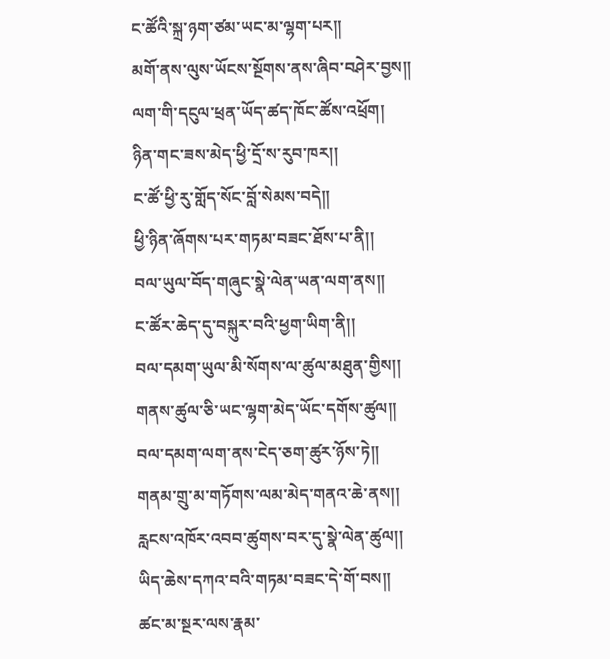ང་ཚོའི་སྐྲ་ཉག་ཙམ་ཡང་མ་ལྷག་པར།།
མགོ་ནས་ལུས་ཡོངས་སྔོགས་ནས་ཞིབ་བཤེར་བྱས།།
ལག་གི་དངུལ་ཕྲན་ཡོད་ཚད་ཁོང་ཚོས་འཕྲོག།
ཉིན་གང་ཟས་མེད་ཕྱི་དྲོ་ས་རུབ་ཁར།།
ང་ཚོ་ཕྱི་རུ་གློད་སོང་བློ་སེམས་བདེ།།
ཕྱི་ཉིན་ཞོགས་པར་གཏམ་བཟང་ཐོས་པ་ནི།།
བལ་ཡུལ་བོད་གཞུང་སྣེ་ལེན་ཡན་ལག་ནས།།
ང་ཚོར་ཆེད་དུ་བསྐུར་བའི་ཕྱག་ཡིག་ནི།།
བལ་དམག་ཡུལ་མི་སོགས་ལ་ཚུལ་མཐུན་གྱིས།།
གནས་ཚུལ་ཅི་ཡང་ལྷག་མེད་ཡོང་དགོས་ཚུལ།།
བལ་དམག་ལག་ནས་ངེད་ཅག་ཚུར་ཉོས་ཏེ།།
གནམ་གྲུ་མ་གཏོགས་ལམ་མེད་གནའ་ཆེ་ནས།།
རླངས་འཁོར་འབབ་ཚུགས་བར་དུ་སྣེ་ལེན་ཚུལ།།
ཡིད་ཆེས་དཀའ་བའི་གཏམ་བཟང་དེ་གོ་བས།།
ཚང་མ་སྔར་ལས་རྣམ་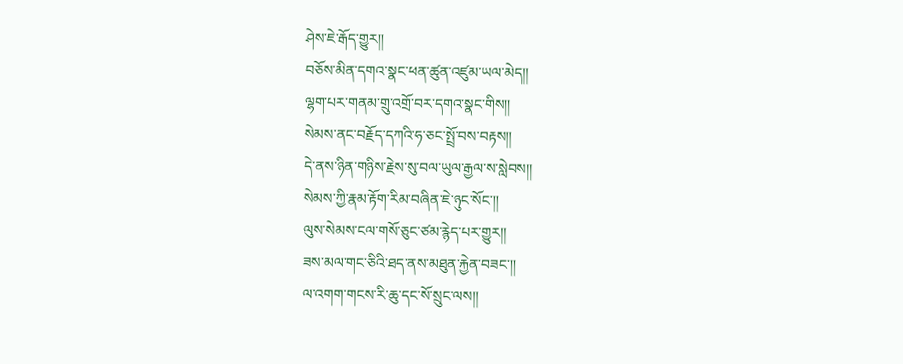ཤེས་ཇེ་རྒོད་གྱུར།།
བཅོས་མིན་དགའ་སྣང་ཕན་ཚུན་འཛུམ་ཡལ་མེད།།
ལྷག་པར་གནམ་གྲུ་འགྲོ་བར་དགའ་སྣང་གིས།།
སེམས་ནང་བརྗོད་དཀའི་ཧ་ཅང་སྤྲོ་བས་བརྟས།།
དེ་ནས་ཉིན་གཉིས་རྗེས་སུ་བལ་ཡུལ་རྒྱལ་ས་སླེབས།།
སེམས་ཀྱི་རྣམ་རྟོག་རིམ་བཞིན་ཇེ་ཉུང་སོང་།།
ལུས་སེམས་ངལ་གསོ་ཅུང་ཙམ་རྙེད་པར་གྱུར།།
ཟས་མལ་གང་ཅིའི་ཐད་ནས་མཐུན་རྐྱེན་བཟང་།།
ལ་འགག་གངས་རི་ཆུ་དང་སོ་སྲུང་ལས།།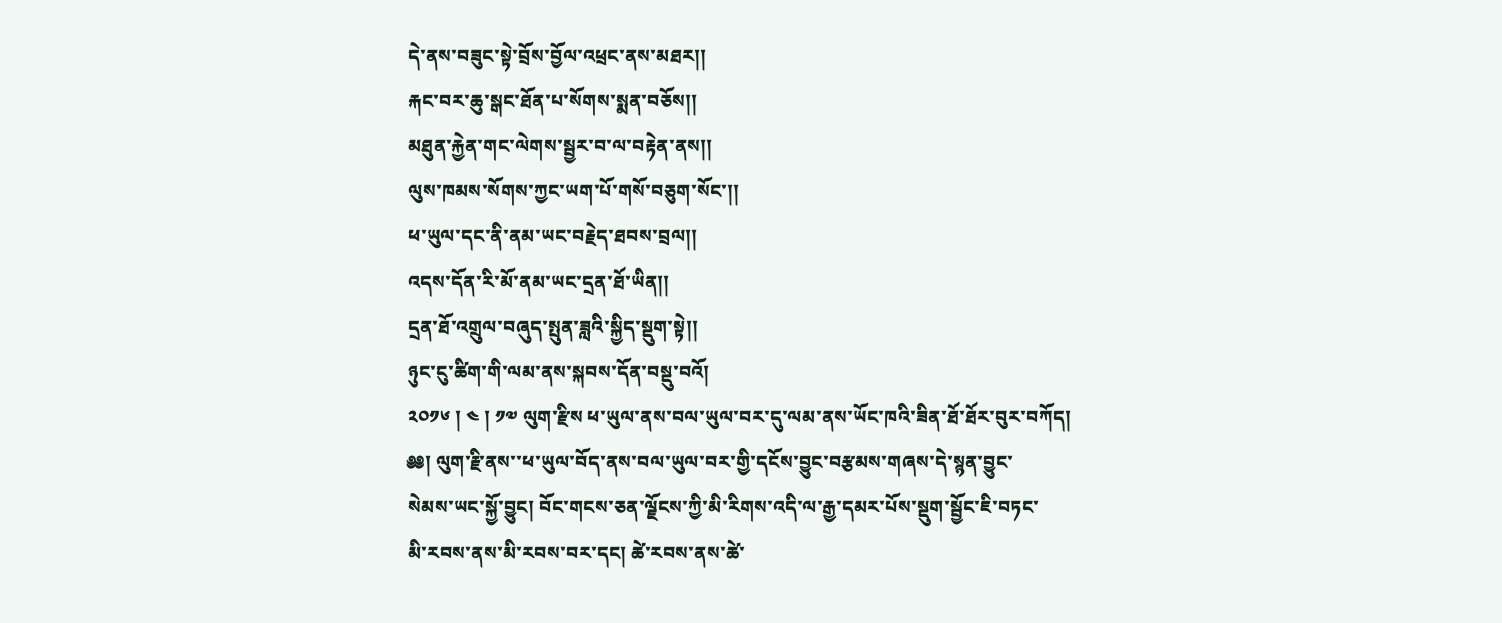དེ་ནས་བཟུང་སྟེ་བྲོས་བྱོལ་འཕྲང་ནས་མཐར།།
རྐང་བར་ཆུ་སྒང་ཐོན་པ་སོགས་སྨན་བཅོས།།
མཐུན་རྐྱེན་གང་ལེགས་སྦྱར་བ་ལ་བརྟེན་ནས།།
ལུས་ཁམས་སོགས་ཀྱང་ཡག་པོ་གསོ་བཅུག་སོང་།།
ཕ་ཡུལ་དང་ནི་ནམ་ཡང་བརྗེད་ཐབས་བྲལ།།
འདས་དོན་རི་མོ་ནམ་ཡང་དྲན་ཐོ་ཡིན།།
དྲན་ཐོ་འགྲུལ་བཞུད་སྤུན་ཟླའི་སྐྱིད་སྡུག་སྟེ།།
ཉུང་ངུ་ཚིག་གི་ལམ་ནས་སྐབས་དོན་བསྡུ་བའོ།
༢༠༡༦ ། ༤ ། ༡༧ ལུག་རྫིས ཕ་ཡུལ་ནས་བལ་ཡུལ་བར་དུ་ལམ་ནས་ཡོང་ཁའི་ཟིན་ཐོ་ཐོར་བུར་བཀོད།
༅༅། ལུག་རྗི་ནས་་ཕ་ཡུལ་བོད་ནས་བལ་ཡུལ་བར་གྱི་དངོས་བྱུང་བརྩམས་གཞས་དེ་སྙན་བྱུང་
སེམས་ཡང་སྐྱོ་བྱུང། བོང་གངས་ཅན་ལྗོངས་ཀྱི་མི་རིགས་འདི་ལ་རྒྱ་དམར་པོས་སྡུག་སྦྱོང་ཇི་བཏང་
མི་རབས་ནས་མི་རབས་བར་དང། ཚེ་རབས་ནས་ཚེ་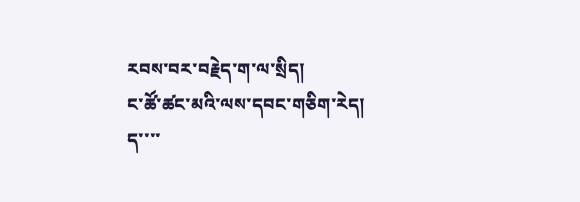རབས་བར་བརྗེད་ག་ལ་སྲིད།
ང་ཚོ་ཚང་མའི་ལས་དབང་གཅིག་རེད།
ད་་་་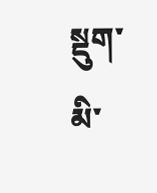སྡུག་མི་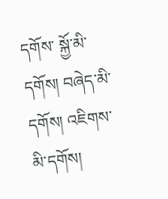དགོས་ སྐྱོ་མི་དགོས། བཞེད་མི་དགོས། འཇིགས་མི་དགོས།